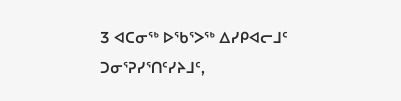3 ᐊᑕᓂᖅ ᐅᖃᕐᐳᖅ ᐃᓯᑭᐊᓕᒧᑦ ᑐᓂᕐᕈᓯᕐᑎᑦᓯᔨᒧᑦ,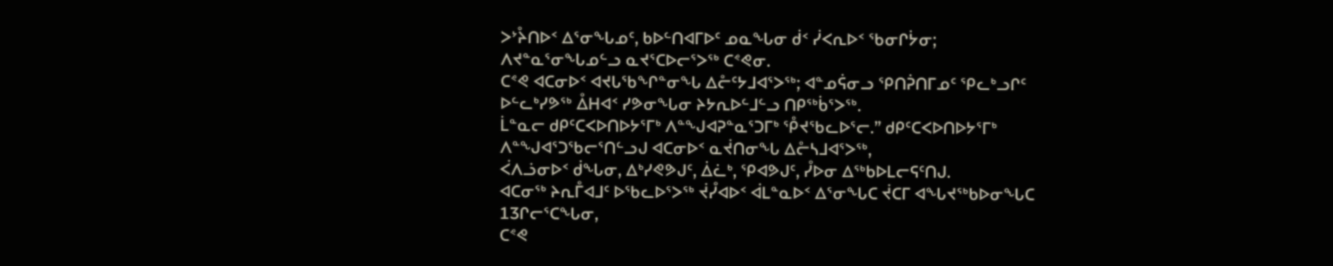ᐳᔾᔧᑎᐅᑉ ᐃᕐᓂᖓᓄᑦ, ᑲᐅᓪᑎᐊᒥᐅᑦ ᓄᓇᖓᓂ ᑰᑉ ᓰᐸᕆᐅᑉ ᖃᓂᒋᔮᓂ; ᐱᔪᓐᓇᕐᓂᖓᓄᓪᓗ ᓇᔪᕐᑕᐅᓕᕐᐳᖅ ᑕᕝᕙᓂ.
ᑕᕝᕙ ᐊᑕᓂᐅᑉ ᐊᔪᒐᖃᖏᓐᓂᖓ ᐃᓔᑦᔭᒧᐊᕐᐳᖅ; ᐊᓐᓄᕌᓂᓗ ᕿᑎᕉᑎᒥᓄᑦ ᕿᓚᒃᓗᒋᑦ ᐅᓪᓚᒃᓯᕗᖅ ᐂᕼᐊᑉ ᓯᕗᓂᖓᓂ ᔨᔭᕆᐅᓪᒧᓪᓗ ᑎᑭᖅᑳᕐᐳᖅ.
ᒫᓐᓇᓕ ᑯᑭᑦᑕᐸᐅᑎᐅᔭᕐᒥᒃ ᐱᓐᖑᐊᕈᓐᓇᕐᑐᒥᒃ ᕾᔪᖃᓚᐅᕐᓕ.” ᑯᑭᑦᑕᐸᐅᑎᐅᔭᕐᒥᒃ ᐱᓐᖑᐊᕐᑐᖃᓕᕐᑎᓪᓗᒍ ᐊᑕᓂᐅᑉ ᓇᔫᑎᓂᖓ ᐃᓔᓴᒧᐊᕐᐳᖅ,
ᐹᐱᓘᓂᐅᑉ ᑰᖓᓂ, ᐃᒃᓯᕙᕗᒍᑦ, ᐄᓛᒃ, ᕿᐊᕗᒍᑦ, ᓮᐅᓂ ᐃᖅᑲᐅᒪᓕᕋᑦᑎᒍ.
ᐊᑕᓂᖅ ᔨᕆᒤᐊᒧᑦ ᐅᖃᓚᐅᕐᐳᖅ ᔫᓮᐊᐅᑉ ᐋᒪᓐᓇᐅᑉ ᐃᕐᓂᖓᑕ ᔫᑕᒥ ᐊᖓᔪᖅᑲᐅᓂᖓᑕ 13ᒋᓕᕐᑕᖓᓂ,
ᑕᕝᕙ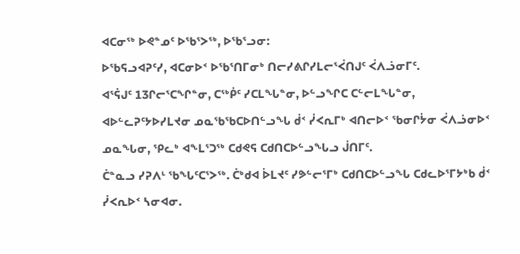ᐊᑕᓂᖅ ᐅᕙᓐᓄᑦ ᐅᖃᕐᐳᖅ, ᐅᖃᕐᓗᓂ:
ᐅᖃᕋᓗᐊᕈᑦᓯ, ᐊᑕᓂᐅᑉ ᐅᖃᕐᑎᒥᓂᒃ ᑎᓕᓯᕕᒋᓯᒪᓕᕐᐹᑎᒍᑦ ᐹᐱᓘᓂᒥᑦ.
ᐊᕐᕌᒍᑦ 13ᒋᓕᕐᑕᖏᓐᓂ, ᑕᖅᑮᑦ ᓯᑕᒪᖓᓐᓂ, ᐅᓪᓗᖏᑕ ᑕᓪᓕᒪᖓᓐᓂ, ᐊᐅᓪᓚᕈᑦᔭᐅᓯᒪᔪᓂ ᓄᓇᖃᖃᑕᐅᑎᓪᓗᖓ ᑰᑉ ᓰᐸᕆᒥᒃ ᐊᑎᓕᐅᑉ ᖃᓂᒋᔮᓂ ᐹᐱᓘᓂᐅᑉ ᓄᓇᖓᓂ, ᕿᓚᒃ ᐊᖕᒪᕐᑐᖅ ᑕᑯᕙᕋ ᑕᑯᑎᑕᐅᓪᓗᖓᓗ ᒎᑎᒥᑦ.
ᑖᓐᓇᓗ ᓯᕈᐱᒻ ᖃᖓᑦᑕᕐᐳᖅ. ᑖᒃᑯᐊ ᐆᒪᔪᑦ ᓯᕗᓪᓕᕐᒥᒃ ᑕᑯᑎᑕᐅᓪᓗᖓ ᑕᑯᓚᐅᕐᒥᔭᒃᑲ ᑰᑉ ᓰᐸᕆᐅᑉ ᓴᓂᐊᓂ.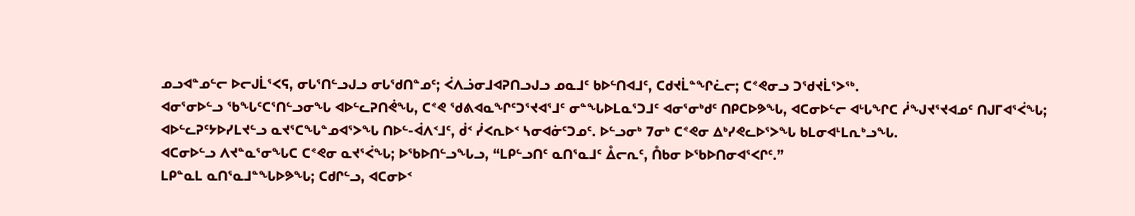ᓄᓗᐊᓐᓄᓪᓕ ᐅᓕᒍᒫᕐᐸᕋ, ᓂᒐᕐᑎᓪᓗᒍᓗ ᓂᒐᖁᑎᓐᓄᑦ; ᐹᐱᓘᓂᒧᐊᕈᑎᓗᒍᓗ ᓄᓇᒧᑦ ᑲᐅᓪᑎᐊᒧᑦ, ᑕᑯᔪᒫᓐᖏᓛᓕ; ᑕᕝᕙᓂᓗ ᑐᖁᔪᒫᕐᐳᖅ.
ᐊᓂᕐᓂᐅᓪᓗ ᖃᖓᑦᑕᕐᑎᓪᓗᓂᖓ ᐊᐅᓪᓚᕈᑎᕚᖓ, ᑕᕝᕙ ᖁᕕᐊᓇᖏᑦᑐᕐᔪᐊᕐᒧᑦ ᓂᓐᖓᐅᒪᓇᕐᑐᒧᑦ ᐊᓂᕐᓂᒃᑯᑦ ᑎᑭᑕᐅᕗᖓ, ᐊᑕᓂᐅᓪᓕ ᐊᒡᒐᖏᑕ ᓲᖑᔪᕐᔪᐊᓄᑦ ᑎᒍᒥᐊᕐᐹᖓ;
ᐊᐅᓪᓚᕈᑦᔭᐅᓯᒪᔪᓪᓗ ᓇᔪᕐᑕᖓᓐᓄᐊᕐᐳᖓ ᑎᐅᓪ-ᐋᐱᑉᒧᑦ, ᑰᑉ ᓰᐸᕆᐅᑉ ᓴᓂᐊᓃᑦᑐᓄᑦ. ᐅᓪᓗᓂᒃ 7ᓂᒃ ᑕᕝᕙᓂ ᐃᒃᓯᕙᓚᐅᕐᐳᖓ ᑲᒪᓂᐊᒻᒪᕆᒃᓗᖓ.
ᐊᑕᓂᐅᓪᓗ ᐱᔪᓐᓇᕐᓂᖓᑕ ᑕᕝᕙᓂ ᓇᔪᕐᐹᖓ; ᐅᖃᐅᑎᓪᓗᖓᓗ, “ᒪᑭᓪᓗᑎᑦ ᓇᑎᕐᓇᒧᑦ ᐂᓕᕆᑦ, ᑍᑲᓂ ᐅᖃᐅᑎᓂᐊᕐᐸᒋᑦ.”
ᒪᑭᓐᓇᒪ ᓇᑎᕐᓇᒧᓐᖓᐅᕗᖓ; ᑕᑯᒋᓪᓗ, ᐊᑕᓂᐅᑉ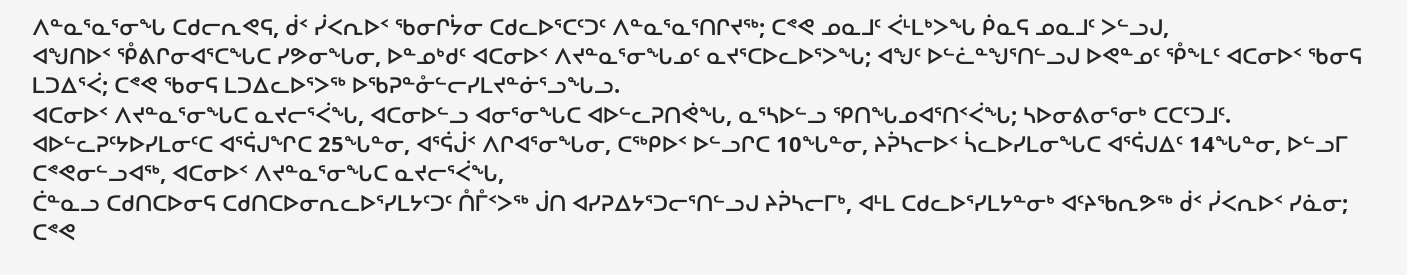ᐱᓐᓇᕐᓇᕐᓂᖓ ᑕᑯᓕᕆᕙᕋ, ᑰᑉ ᓰᐸᕆᐅᑉ ᖃᓂᒋᔮᓂ ᑕᑯᓚᐅᕐᑕᑦᑐᑦ ᐱᓐᓇᕐᓇᕐᑎᒋᔪᖅ; ᑕᕝᕙ ᓄᓇᒧᑦ ᐹᒻᒪᒃᐳᖓ ᑮᓇᕋ ᓄᓇᒧᑦ ᐳᓪᓗᒍ,
ᐊᖑᑎᐅᑉ ᕾᕕᒋᓂᐊᕐᑕᖓᑕ ᓯᕗᓂᖓᓂ, ᐅᓐᓄᒃᑯᑦ ᐊᑕᓂᐅᑉ ᐱᔪᓐᓇᕐᓂᖓᓄᑦ ᓇᔪᕐᑕᐅᓚᐅᕐᐳᖓ; ᐊᖑᑦ ᐅᓪᓛᓐᖑᕐᑎᓪᓗᒍ ᐅᕙᓐᓄᑦ ᕾᖕᒪᑦ ᐊᑕᓂᐅᑉ ᖃᓂᕋ ᒪᑐᐃᕐᐹ; ᑕᕝᕙ ᖃᓂᕋ ᒪᑐᐃᓚᐅᕐᐳᖅ ᐅᖃᕈᓐᓁᓪᓕᓯᒪᔪᓐᓃᕐᓗᖓᓗ.
ᐊᑕᓂᐅᑉ ᐱᔪᓐᓇᕐᓂᖓᑕ ᓇᔪᓕᕐᐹᖓ, ᐊᑕᓂᐅᓪᓗ ᐊᓂᕐᓂᖓᑕ ᐊᐅᓪᓚᕈᑎᕚᖓ, ᓇᕐᓴᐅᓪᓗ ᕿᑎᖓᓄᐊᕐᑎᑉᐹᖓ; ᓴᐅᓂᕕᓂᕐᓂᒃ ᑕᑕᑦᑐᒧᑦ.
ᐊᐅᓪᓚᕈᑦᔭᐅᓯᒪᓂᑦᑕ ᐊᕐᕌᒍᖏᑕ 25ᖓᓐᓂ, ᐊᕐᕌᒎᑉ ᐱᒋᐊᕐᓂᖓᓂ, ᑕᖅᑭᐅᑉ ᐅᓪᓗᒋᑕ 10ᖓᓐᓂ, ᔨᕉᓴᓕᐅᑉ ᓵᓚᐅᓯᒪᓂᖓᑕ ᐊᕐᕌᒍᐃᑦ 14ᖓᓐᓂ, ᐅᓪᓗᒥ ᑕᕝᕙᓂᓪᓗᐊᖅ, ᐊᑕᓂᐅᑉ ᐱᔪᓐᓇᕐᓂᖓᑕ ᓇᔪᓕᕐᐹᖓ,
ᑖᓐᓇᓗ ᑕᑯᑎᑕᐅᓂᕋ ᑕᑯᑎᑕᐅᓂᕆᓚᐅᕐᓯᒪᔭᑦᑐᑦ ᑍᒤᑉᐳᖅ ᒎᑎ ᐊᓯᕈᐃᔭᕐᑐᓕᕐᑎᓪᓗᒍ ᔨᕉᓴᓕᒥᒃ, ᐊᒻᒪ ᑕᑯᓚᐅᕐᓯᒪᔭᓐᓂᒃ ᐊᑦᔨᖃᕆᕗᖅ ᑰᑉ ᓰᐸᕆᐅᑉ ᓯᓈᓂ; ᑕᕝᕙ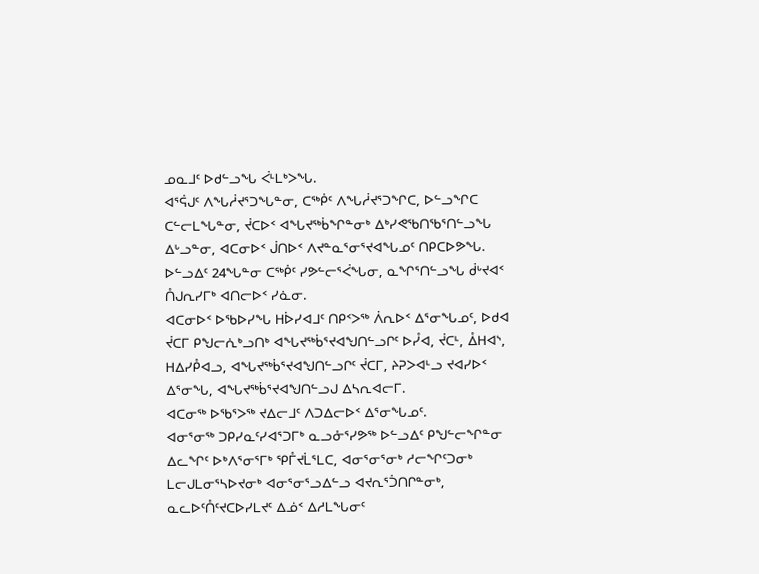ᓄᓇᒧᑦ ᐅᑯᓪᓗᖓ ᐹᒻᒪᒃᐳᖓ.
ᐊᕐᕌᒍᑦ ᐱᖓᓲᔪᕐᑐᖓᓐᓂ, ᑕᖅᑮᑦ ᐱᖓᓲᔪᕐᑐᖏᑕ, ᐅᓪᓗᖏᑕ ᑕᓪᓕᒪᖓᓐᓂ, ᔫᑕᐅᑉ ᐊᖓᔪᖅᑳᖏᓐᓂᒃ ᐃᒃᓯᕙᖃᑎᖃᕐᑎᓪᓗᖓ ᐃᒡᓗᓐᓂ, ᐊᑕᓂᐅᑉ ᒎᑎᐅᑉ ᐱᔪᓐᓇᕐᓂᕐᔪᐊᖓᓄᑦ ᑎᑭᑕᐅᕗᖓ.
ᐅᓪᓗᐃᑦ 24ᖓᓐᓂ ᑕᖅᑮᑦ ᓯᕗᓪᓕᕐᐹᖓᓂ, ᓇᖏᕐᑎᓪᓗᖓ ᑰᒡᔪᐊᑉ ᑍᒍᕆᓯᒥᒃ ᐊᑎᓕᐅᑉ ᓯᓈᓂ.
ᐊᑕᓂᐅᑉ ᐅᖃᐅᓯᖓ ᕼᐆᓯᐊᒧᑦ ᑎᑭᑉᐳᖅ ᐲᕆᐅᑉ ᐃᕐᓂᖓᓄᑦ, ᐅᑯᐊ ᔫᑕᒥ ᑭᖑᓕᕇᒃᓗᑎᒃ ᐊᖓᔪᖅᑳᕐᔪᐊᖑᑎᓪᓗᒋᑦ ᐅᓮᐊ, ᔫᑕᒻ, ᐂᕼᐊᔅ, ᕼᐃᓯᑬᐊᓗ, ᐊᖓᔪᖅᑳᕐᔪᐊᖑᑎᓪᓗᒋᑦ ᔫᑕᒥ, ᔨᕈᐳᐊᒻᓗ ᔪᐊᓯᐅᑉ ᐃᕐᓂᖓ, ᐊᖓᔪᖅᑳᕐᔪᐊᖑᑎᓪᓗᒍ ᐃᓴᕆᐊᓕᒥ.
ᐊᑕᓂᖅ ᐅᖃᕐᐳᖅ ᔪᐃᓕᒧᑦ ᐱᑐᐃᓕᐅᑉ ᐃᕐᓂᖓᓄᑦ.
ᐊᓂᕐᓂᖅ ᑐᑭᓯᓇᑦᓯᐊᕐᑐᒥᒃ ᓇᓗᓁᕐᓯᕗᖅ ᐅᓪᓗᐃᑦ ᑭᖑᓪᓕᖏᓐᓂ ᐃᓚᖏᑦ ᐅᒃᐱᕐᓂᕐᒥᒃ ᕿᒤᔪᒫᕐᒪᑕ, ᐊᓂᕐᓂᕐᓂᒃ ᓱᓕᖏᑦᑐᓂᒃ ᒪᓕᒍᒪᓂᕐᓴᐅᔪᓂᒃ ᐊᓂᕐᓂᕐᓗᐃᓪᓗ ᐊᔪᕆᕐᑑᑎᒋᓐᓂᒃ,
ᓇᓚᐅᑦᑍᑦᔪᑕᐅᓯᒪᔪᑦ ᐃᓅᑉ ᐃᓱᒪᖓᓂᑦ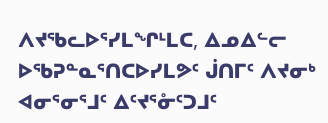ᐱᔪᖃᓚᐅᕐᓯᒪᖏᒻᒪᑕ, ᐃᓄᐃᓪᓕ ᐅᖃᕈᓐᓇᕐᑎᑕᐅᓯᒪᕗᑦ ᒎᑎᒥᑦ ᐱᔪᓂᒃ ᐊᓂᕐᓂᕐᒧᑦ ᐃᑦᔪᕐᓁᑦᑐᒧᑦ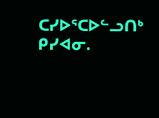ᑕᓯᐅᕐᑕᐅᓪᓗᑎᒃ ᑭᓯᐊᓂ.